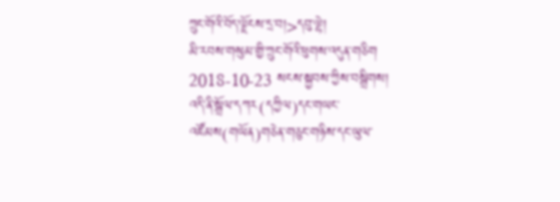ཀྲུང་གོའི་བོད་ལྗོངས་དྲ་བ།>དབུ་ལྷེ།
མི་རབས་གསུམ་གྱི་ཀྲུང་གོའི་ཕུགས་འདུན་གཅིག
2018-10-23 སངས་སྐྱབས་ཀྱིས་བསྒྲིགས།
འདི་ནི་སྒྲོལ་དཀར(དཀྱིལ)དང་གཡང་འཛོམས(གཡོན)གཅེན་གཅུང་གཉིས་དང་ཡུལ་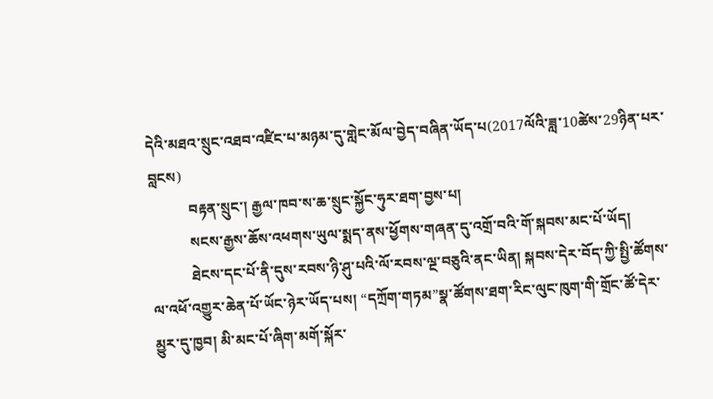དེའི་མཐའ་སྲུང་འཐབ་འཛིང་པ་མཉམ་དུ་གླེང་མོལ་བྱེད་བཞིན་ཡོད་པ(2017ལོའི་ཟླ་10ཚེས་29ཉིན་པར་བླངས)
           བརྟན་སྲུང་། རྒྱལ་ཁབ་ས་ཆ་སྲུང་སྐྱོང་ཧུར་ཐག་བྱས་པ།
           སངས་རྒྱས་ཆོས་འཕགས་ཡུལ་སྨད་ནས་ཕྱོགས་གཞན་དུ་འགྲོ་བའི་གོ་སྐབས་མང་པོ་ཡོད།
           ཐེངས་དང་པོ་ནི་དུས་རབས་ཉི་ཤུ་པའི་ལོ་རབས་ལྔ་བཅུའི་ནང་ཡིན། སྐབས་དེར་བོད་ཀྱི་སྤྱི་ཚོགས་ལ་འཕོ་འགྱུར་ཆེན་པོ་ཡོང་ཉེར་ཡོད་པས། “དཀྲོག་གཏམ”སྣ་ཚོགས་ཐག་རིང་ལུང་ཁུག་གི་གྲོང་ཚོ་དེར་མྱུར་དུ་ཁྱབ། མི་མང་པོ་ཞིག་མགོ་སྐོར་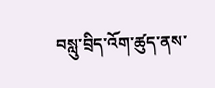བསླུ་བྲིད་འོག་ཚུད་ནས་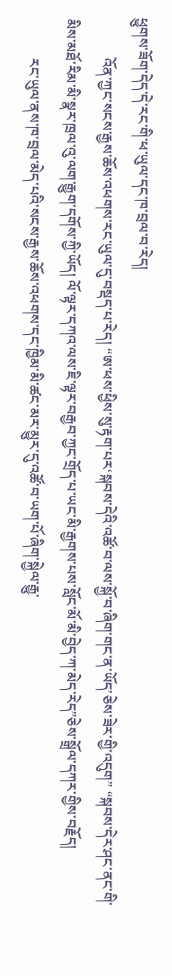ཕྱུགས་ཟོག་དེད་དེ་རང་གི་ཕ་ཡུལ་དང་ཁ་བྲལ་བ་རེད།
           འོན་ཀྱང་སངས་རྒྱས་ཆོས་འཕགས་རང་ཡུལ་དུ་བསྡད་པ་རེད། “ཨ་ཕས་ཕྱིས་སུ་རྟག་པར‘སྐབས་དེའི་འཚོ་བ་ལས་སྐྱོ་བ་ཞིག་གང་ན་ཡོད’ཅེས་ཟེར་གྱི་འདུག” “སྐབས་དེར་ཤང་ནང་གི་མིས་མཐོ་རིམ་མི་སྣར་ཁྲལ་འུ་ལག་རྒྱུག་དགོས་ཀྱི་ཡོད། ལོ་ལྟར་དཀའ་ལས་ཇི་ལྟར་བརྒྱབ་ཀྱང་གྲོད་པ་ཡང་མི་རྒྱགས་པས་སློང་མོ་མི་བྱེད་ཀ་མེད་རེད”ཅེས་སྒྲོལ་དཀར་གྱིས་བརྗོད།
           རང་ཡུལ་ནས་ཁ་བྲལ་མེད་པའི་སངས་རྒྱས་ཆོས་འཕགས་དང་ཁྱིམ་མི་ཚང་མར་མྱུར་དུ་འཚོ་བ་ཡག་པོ་ཞིག་སྐྱེལ་རྒྱུ་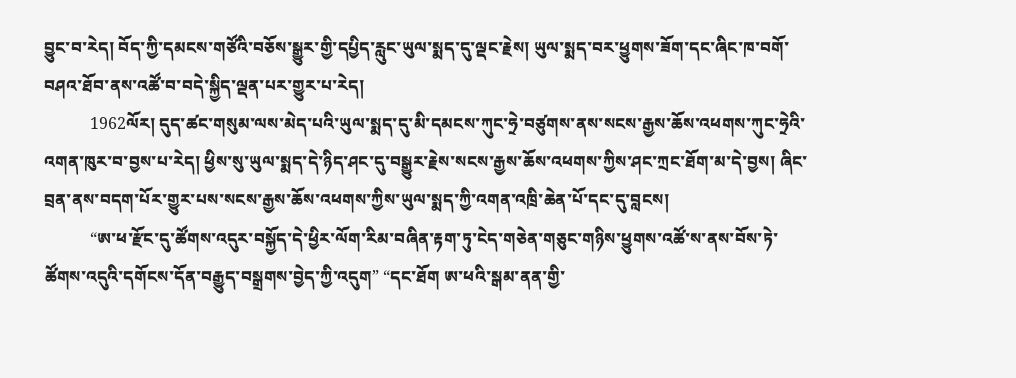བྱུང་བ་རེད། བོད་ཀྱི་དམངས་གཙོའི་བཅོས་སྒྱུར་གྱི་དཔྱིད་རླུང་ཡུལ་སྨད་དུ་ལྡང་རྗེས། ཡུལ་སྨད་བར་ཕྱུགས་ཟོག་དང་ཞིང་ཁ་བགོ་བཤའ་ཐོབ་ནས་འཚོ་བ་བདེ་སྐྱིད་ལྡན་པར་གྱུར་པ་རེད།
           1962ལོར། དུད་ཚང་གསུམ་ལས་མེད་པའི་ཡུལ་སྨད་དུ་མི་དམངས་ཀུང་ཧྲེ་བཙུགས་ནས་སངས་རྒྱས་ཆོས་འཕགས་ཀུང་ཧྲེའི་འགན་ཁུར་བ་བྱས་པ་རེད། ཕྱིས་སུ་ཡུལ་སྨད་དེ་ཉིད་ཤང་དུ་བསྒྱུར་རྗེས་སངས་རྒྱས་ཆོས་འཕགས་ཀྱིས་ཤང་ཀྲང་ཐོག་མ་དེ་བྱས། ཞིང་བྲན་ནས་བདག་པོར་གྱུར་པས་སངས་རྒྱས་ཆོས་འཕགས་ཀྱིས་ཡུལ་སྨད་ཀྱི་འགན་འཁྲི་ཆེན་པོ་དང་དུ་བླངས།
           “ཨ་ཕ་རྫོང་དུ་ཚོགས་འདུར་བསྐྱོད་དེ་ཕྱིར་ལོག་རིམ་བཞིན་རྟག་ཏུ་ངེད་གཅེན་གཅུང་གཉིས་ཕྱུགས་འཚོ་ས་ནས་བོས་ཏེ་ཚོགས་འདུའི་དགོངས་དོན་བརྒྱུད་བསྒྲགས་བྱེད་ཀྱི་འདུག” “དང་ཐོག ཨ་ཕའི་སྒམ་ནན་གྱི་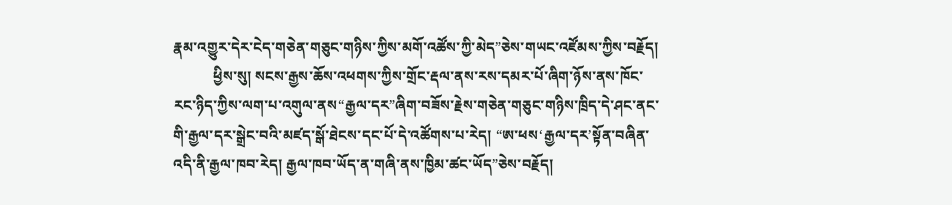རྣམ་འགྱུར་དེར་ངེད་གཅེན་གཅུང་གཉིས་ཀྱིས་མགོ་འཚོས་ཀྱི་མེད”ཅེས་གཡང་འཛོམས་ཀྱིས་བརྗོད།
           ཕྱིས་སུ། སངས་རྒྱས་ཆོས་འཕགས་ཀྱིས་གྲོང་རྡལ་ནས་རས་དམར་པོ་ཞིག་ཉོས་ནས་ཁོང་རང་ཉིད་ཀྱིས་ལག་པ་འགུལ་ནས“རྒྱལ་དར”ཞིག་བཟོས་རྗེས་གཅེན་གཅུང་གཉིས་ཁྲིད་དེ་ཤང་ནང་གི་རྒྱལ་དར་སྒྲེང་བའི་མཛད་སྒོ་ཐེངས་དང་པོ་དེ་འཚོགས་པ་རེད། “ཨ་ཕས‘རྒྱལ་དར’སྟོན་བཞིན་འདི་ནི་རྒྱལ་ཁབ་རེད། རྒྱལ་ཁབ་ཡོད་ན་གཞི་ནས་ཁྱིམ་ཚང་ཡོད”ཅེས་བརྗོད།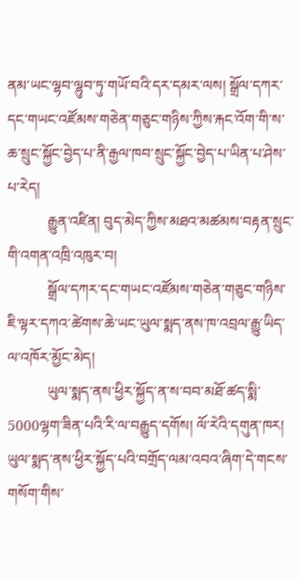ནམ་ཡང་ལྷབ་ལྷུབ་ཏུ་གཡོ་བའི་དར་དམར་ལས། སྒྲོལ་དཀར་དང་གཡང་འཛོམས་གཅེན་གཅུང་གཉིས་ཀྱིས་རྐང་འོག་གི་ས་ཆ་སྲུང་སྐྱོང་བྱེད་པ་ནི་རྒྱལ་ཁབ་སྲུང་སྐྱོང་བྱེད་པ་ཡིན་པ་ཤེས་པ་རེད།
           རྒྱུན་འཛིན། བུད་མེད་ཀྱིས་མཐའ་མཚམས་བརྟན་སྲུང་གི་འགན་འཁྲི་འཁུར་བ།
           སྒྲོལ་དཀར་དང་གཡང་འཛོམས་གཅེན་གཅུང་གཉིས་ཇི་ལྟར་དཀའ་ཚེགས་ཆེ་ཡང་ཡུལ་སྨད་ནས་ཁ་འབྲལ་རྒྱུ་ཡིད་ལ་འཁོར་མྱོང་མེད།
           ཡུལ་སྨད་ནས་ཕྱིར་སྐྱོད་ན་ས་བབ་མཐོ་ཚད་སྨི་5000ལྷག་ཟིན་པའི་རི་ལ་བརྒྱུད་དགོས། ལོ་རེའི་དགུན་ཁར། ཡུལ་སྨད་ནས་ཕྱིར་སྐྱོད་པའི་བགྲོད་ལམ་འབའ་ཞིག་དེ་གངས་གསོག་གིས་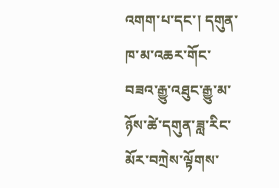འགག་པ་དང་། དགུན་ཁ་མ་འཆར་གོང་བཟའ་རྒྱུ་འཐུང་རྒྱུ་མ་ཉོས་ཚེ་དགུན་ཟླ་རིང་མོར་བཀྲེས་ལྟོགས་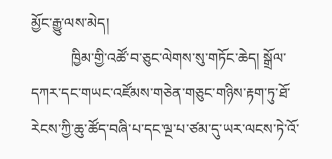མྱོང་རྒྱུ་ལས་མེད།
           ཁྱིམ་གྱི་འཚོ་བ་ཅུང་ལེགས་སུ་གཏོང་ཆེད། སྒྲོལ་དཀར་དང་གཡང་འཛོམས་གཅེན་གཅུང་གཉིས་རྟག་ཏུ་ཐོ་རེངས་ཀྱི་ཆུ་ཚོད་བཞི་པ་དང་ལྔ་པ་ཙམ་དུ་ཡར་ལངས་ཏེ་འོ་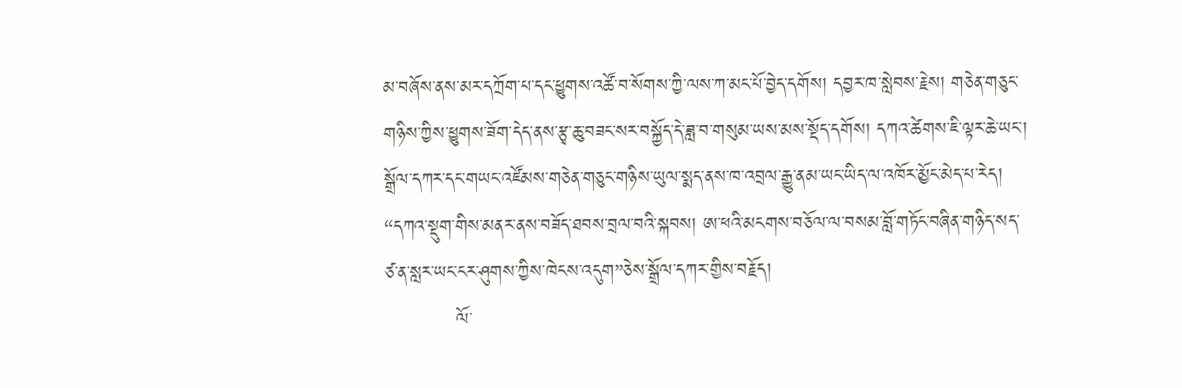མ་བཞོས་ནས་མར་དཀྲོག་པ་དང་ཕྱུགས་འཚོ་བ་སོགས་ཀྱི་ལས་ཀ་མང་པོ་བྱེད་དགོས། དབྱར་ཁ་སླེབས་རྗེས། གཅེན་གཅུང་གཉིས་ཀྱིས་ཕྱུགས་ཟོག་དེད་ནས་རྩྭ་ཆུ་བཟང་སར་བསྐྱོད་དེ་ཟླ་བ་གསུམ་ཡས་མས་སྡོད་དགོས། དཀའ་ཚེགས་ཇི་ལྟར་ཆེ་ཡང་། སྒྲོལ་དཀར་དང་གཡང་འཛོམས་གཅེན་གཅུང་གཉིས་ཡུལ་སྨད་ནས་ཁ་འབྲལ་རྒྱུ་ནམ་ཡང་ཡིད་ལ་འཁོར་མྱོང་མེད་པ་རེད། “དཀའ་སྡུག་གིས་མནར་ནས་བཟོད་ཐབས་བྲལ་བའི་སྐབས། ཨ་ཕའི་མངགས་བཅོལ་ལ་བསམ་བློ་གཏོང་བཞིན་གཉིད་སད་ཙ་ན་སླར་ཡང་ངར་ཤུགས་ཀྱིས་ཁེངས་འདུག”ཅེས་སྒྲོལ་དཀར་གྱིས་བརྗོད།
           ལོ་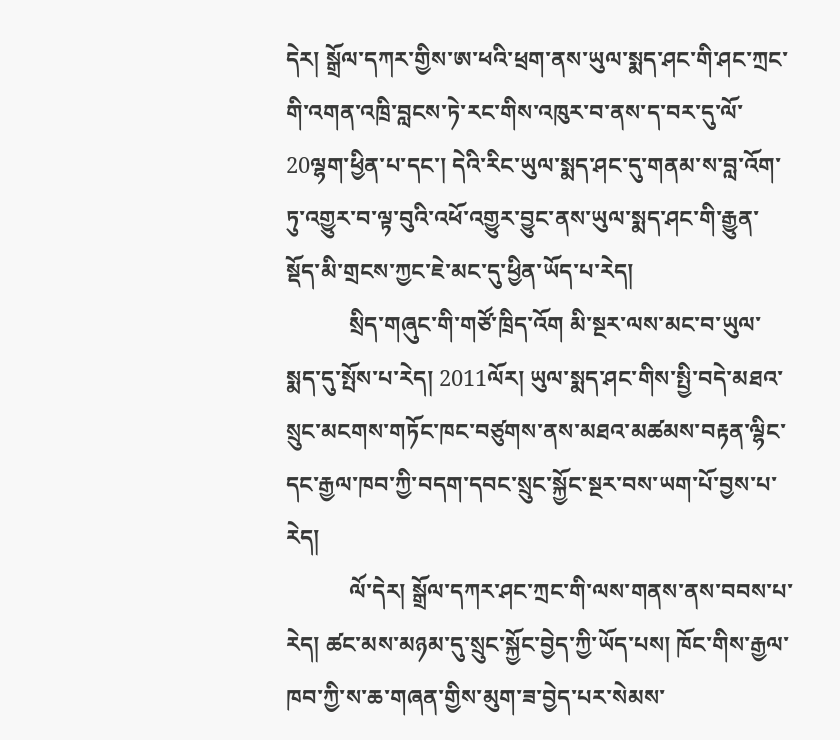དེར། སྒྲོལ་དཀར་གྱིས་ཨ་ཕའི་ཕྲག་ནས་ཡུལ་སྨད་ཤང་གི་ཤང་ཀྲང་གི་འགན་འཁྲི་བླངས་ཏེ་རང་གིས་འཁུར་བ་ནས་ད་བར་དུ་ལོ་20ལྷག་ཕྱིན་པ་དང་། དེའི་རིང་ཡུལ་སྨད་ཤང་དུ་གནམ་ས་བླ་འོག་ཏུ་འགྱུར་བ་ལྟ་བུའི་འཕོ་འགྱུར་བྱུང་ནས་ཡུལ་སྨད་ཤང་གི་རྒྱུན་སྡོད་མི་གྲངས་ཀྱང་ཇེ་མང་དུ་ཕྱིན་ཡོད་པ་རེད།
           སྲིད་གཞུང་གི་གཙོ་ཁྲིད་འོག མི་སྔར་ལས་མང་བ་ཡུལ་སྨད་དུ་སྤོས་པ་རེད། 2011ལོར། ཡུལ་སྨད་ཤང་གིས་སྤྱི་བདེ་མཐའ་སྲུང་མངགས་གཏོང་ཁང་བཙུགས་ནས་མཐའ་མཚམས་བརྟན་ལྷིང་དང་རྒྱལ་ཁབ་ཀྱི་བདག་དབང་སྲུང་སྐྱོང་སྔར་བས་ཡག་པོ་བྱས་པ་རེད།
           ལོ་དེར། སྒྲོལ་དཀར་ཤང་ཀྲང་གི་ལས་གནས་ནས་བབས་པ་རེད། ཚང་མས་མཉམ་དུ་སྲུང་སྐྱོང་བྱེད་ཀྱི་ཡོད་པས། ཁོང་གིས་རྒྱལ་ཁབ་ཀྱི་ས་ཆ་གཞན་གྱིས་མུག་ཟ་བྱེད་པར་སེམས་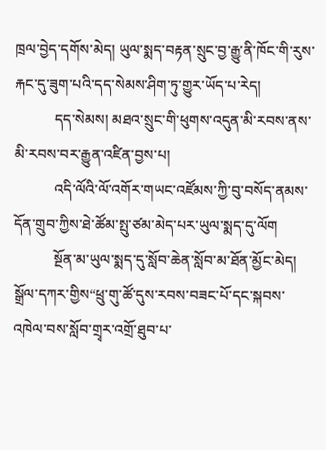ཁྲལ་བྱེད་དགོས་མེད། ཡུལ་སྨད་བརྟན་སྲུང་བྱ་རྒྱུ་ནི་ཁོང་གི་རུས་རྐང་དུ་ཟུག་པའི་དད་སེམས་ཤིག་ཏུ་གྱུར་ཡོད་པ་རེད།
           དད་སེམས། མཐའ་སྲུང་གི་ཕུགས་འདུན་མི་རབས་ནས་མི་རབས་བར་རྒྱུན་འཛིན་བྱས་པ།
           འདི་ལོའི་ལོ་འགོར་གཡང་འཛོམས་ཀྱི་བུ་བསོད་ནམས་དོན་གྲུབ་ཀྱིས་ཐེ་ཚོམ་སྤུ་ཙམ་མེད་པར་ཡུལ་སྨད་དུ་ལོག
           སྔོན་མ་ཡུལ་སྨད་དུ་སློབ་ཆེན་སློབ་མ་ཐོན་མྱོང་མེད། སྒྲོལ་དཀར་གྱིས“ཕྲུ་གུ་ཚོ་དུས་རབས་བཟང་པོ་དང་སྐབས་འཁེལ་བས་སློབ་གྲྭར་འགྲོ་ཐུབ་པ་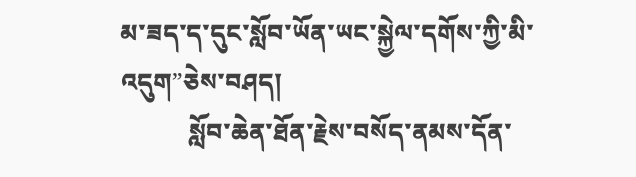མ་ཟད་ད་དུང་སློབ་ཡོན་ཡང་སྐྱེལ་དགོས་ཀྱི་མི་འདུག”ཅེས་བཤད།
           སློབ་ཆེན་ཐོན་རྗེས་བསོད་ནམས་དོན་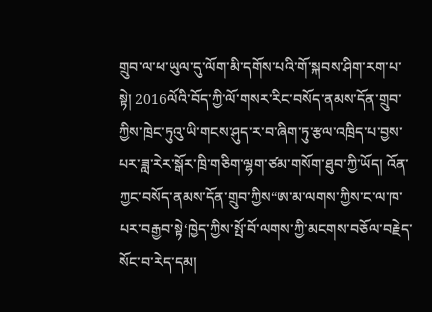གྲུབ་ལ་ཕ་ཡུལ་དུ་ལོག་མི་དགོས་པའི་གོ་སྐབས་ཤིག་རག་པ་སྟེ། 2016ལོའི་བོད་ཀྱི་ལོ་གསར་རིང་བསོད་ནམས་དོན་གྲུབ་ཀྱིས་ཁྲེང་ཏུའུ་ཡི་གངས་ཤུད་ར་བ་ཞིག་ཏུ་རྩལ་འཁྲིད་པ་བྱས་པར་ཟླ་རེར་སྒོར་ཁྲི་གཅིག་ལྷག་ཙམ་གསོག་ཐུབ་ཀྱི་ཡོད། འོན་ཀྱང་བསོད་ནམས་དོན་གྲུབ་ཀྱིས“ཨ་མ་ལགས་ཀྱིས་ང་ལ་ཁ་པར་བརྒྱབ་སྟེ‘ཁྱེད་ཀྱིས་སྤོ་བོ་ལགས་ཀྱི་མངགས་བཅོལ་བརྗེད་སོང་བ་རེད་དམ།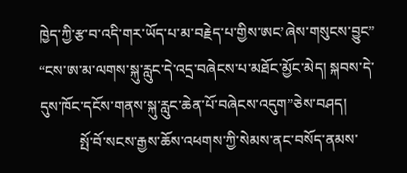ཁྱེད་ཀྱི་རྩ་བ་འདི་གར་ཡོད་པ་མ་བརྗེད་པ་གྱིས་ཨང’ཞེས་གསུངས་བྱུང” “ངས་ཨ་མ་ལགས་སྐུ་རླུང་དེ་འདྲ་བཞེངས་པ་མཐོང་མྱོང་མེད། སྐབས་དེ་དུས་ཁོང་དངོས་གནས་སྐུ་རླུང་ཆེན་པོ་བཞེངས་འདུག”ཅེས་བཤད།
           སྤོ་བོ་སངས་རྒྱས་ཆོས་འཕགས་ཀྱི་སེམས་ནང་བསོད་ནམས་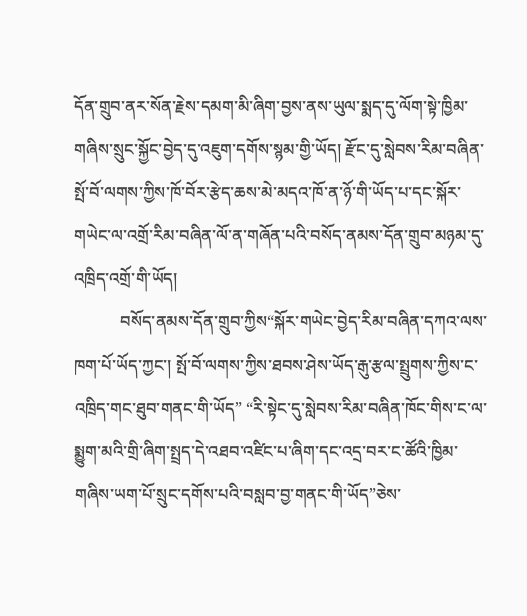དོན་གྲུབ་ནར་སོན་རྗེས་དམག་མི་ཞིག་བྱས་ནས་ཡུལ་སྨད་དུ་ལོག་སྟེ་ཁྱིམ་གཞིས་སྲུང་སྐྱོང་བྱེད་དུ་འཇུག་དགོས་སྙམ་གྱི་ཡོད། རྫོང་དུ་སླེབས་རིམ་བཞིན་སྤོ་བོ་ལགས་ཀྱིས་ཁོ་བོར་རྩེད་ཆས་མེ་མདའ་ཁོ་ན་ཉོ་གི་ཡོད་པ་དང་སྐོར་གཡེང་ལ་འགྲོ་རིམ་བཞིན་ལོ་ན་གཞོན་པའི་བསོད་ནམས་དོན་གྲུབ་མཉམ་དུ་འཁྲིད་འགྲོ་གི་ཡོད།
           བསོད་ནམས་དོན་གྲུབ་ཀྱིས“སྐོར་གཡེང་བྱེད་རིམ་བཞིན་དཀའ་ལས་ཁག་པོ་ཡོད་ཀྱང་། སྤོ་བོ་ལགས་ཀྱིས་ཐབས་ཤེས་ཡོད་རྒུ་རྩལ་སྤྲུགས་ཀྱིས་ང་འཁྲིད་གང་ཐུབ་གནང་གི་ཡོད” “རི་སྟེང་དུ་སླེབས་རིམ་བཞིན་ཁོང་གིས་ང་ལ་སྨྱུག་མའི་གྲི་ཞིག་སྤྲད་དེ་འཐབ་འཛིང་པ་ཞིག་དང་འདྲ་བར་ང་ཚོའི་ཁྱིམ་གཞིས་ཡག་པོ་སྲུང་དགོས་པའི་བསླབ་བྱ་གནང་གི་ཡོད”ཅེས་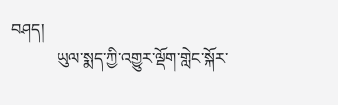བཤད།
           ཡུལ་སྨད་ཀྱི་འགྱུར་ལྡོག་གླེང་སྐོར་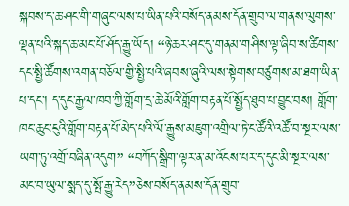སྐབས་ད་ཆ་ཤང་གི་གཞུང་ལས་པ་ཡིན་པའི་བསོད་ནམས་དོན་གྲུབ་ལ་གནས་ལུགས་ལྡན་པའི་སྐད་ཆ་མང་པོ་ཤོད་རྒྱུ་ཡོད། “ཉེ་ཆར་ཤང་དུ་གནམ་གཤིས་ལྟ་ཞིབ་ས་ཚིགས་དང་སྤྱི་ཚོགས་འགན་བཅོལ་གྱི་སྤྱི་པའི་ཞབས་ཞུའི་ལས་སྟེགས་བཙུགས་མ་ཐག་ཡིན་པ་དང་། ད་དུང་རྒྱལ་ཁབ་ཀྱི་གློག་དྲ་ཆེ་མོའི་གློག་བརྟན་པོ་སྤྱོད་ཐུབ་པ་བྱུང་བས། གློག་ཁང་ཆུང་ངུའི་གློག་བརྟན་པོ་མེད་པའི་ལོ་རྒྱུས་མཇུག་འགྲིལ་ཏེ་ང་ཚོའི་འཚོ་བ་སྔར་ལས་ཡག་ཏུ་འགྲོ་བཞིན་འདུག” “བཀོད་སྒྲིག་ལྟར་ན་མ་འོངས་པར་ད་དུང་མི་སྔར་ལས་མང་བ་ཡུལ་སྨད་དུ་སྤོ་རྒྱུ་རེད”ཅེས་བསོད་ནམས་དོན་གྲུབ་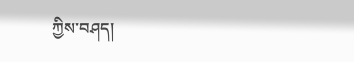ཀྱིས་བཤད།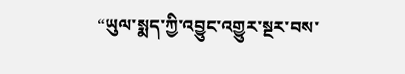“ཡུལ་སྨད་ཀྱི་འབྱུང་འགྱུར་སྔར་བས་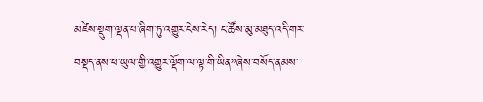མཛེས་སྡུག་ལྡན་པ་ཞིག་ཏུ་འགྱུར་ངེས་རེད། ང་ཚོས་མུ་མཐུད་འདི་གར་བསྡད་ནས་ཕ་ཡུལ་གྱི་འགྱུར་ལྡོག་ལ་ལྟ་གི་ཡིན”ཞེས་བསོད་ནམས་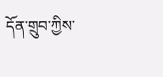དོན་གྲུབ་ཀྱིས་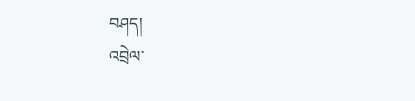བཤད།
འབྲེལ་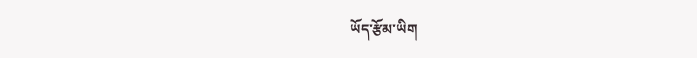ཡོད་རྩོམ་ཡིག